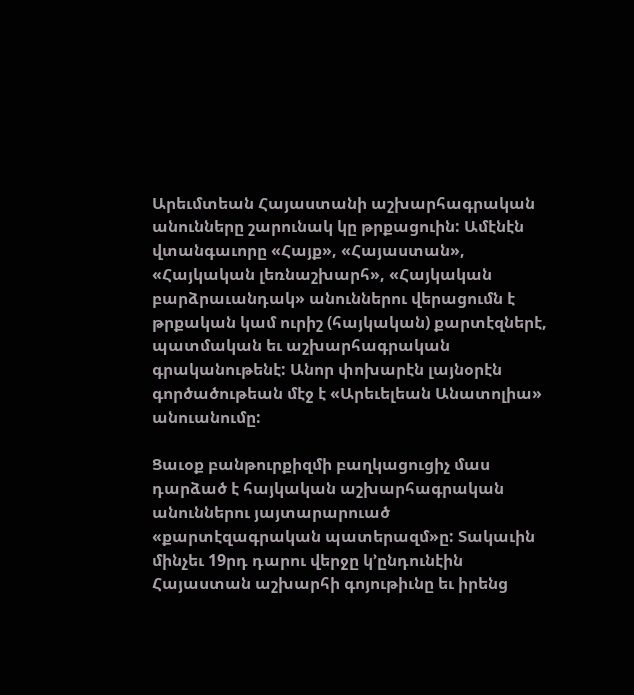Արեւմտեան Հայաստանի աշխարհագրական անունները շարունակ կը թրքացուին: Ամէնէն վտանգաւորը «Հայք», «Հայաստան», «Հայկական լեռնաշխարհ», «Հայկական բարձրաւանդակ» անուններու վերացումն է թրքական կամ ուրիշ (հայկական) քարտէզներէ, պատմական եւ աշխարհագրական գրականութենէ: Անոր փոխարէն լայնօրէն գործածութեան մէջ է «Արեւելեան Անատոլիա» անուանումը:

Ցաւօք բանթուրքիզմի բաղկացուցիչ մաս դարձած է հայկական աշխարհագրական անուններու յայտարարուած «քարտէզագրական պատերազմ»ը: Տակաւին մինչեւ 19րդ դարու վերջը կ’ընդունէին Հայաստան աշխարհի գոյութիւնը եւ իրենց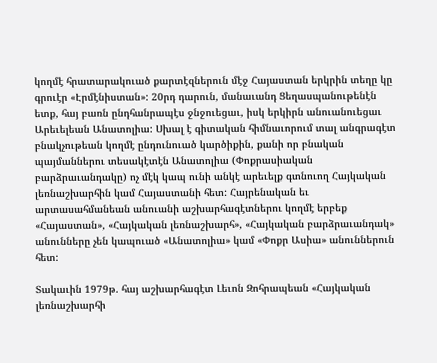կողմէ հրատարակուած քարտէզներուն մէջ Հայաստան երկրին տեղը կը գրուէր «Էրմէնիստան»: 20րդ դարուն, մանաւանդ Ցեղասպանութենէն ետք, հայ բառն ընդհանրապէս ջնջուեցաւ, իսկ երկիրն անուանուեցաւ Արեւելեան Անատոլիա: Սխալ է գիտական հիմնաւորում տալ անգրագէտ բնակչութեան կողմէ ընդունուած կարծիքին, քանի որ բնական պայմաններու տեսակէտէն Անատոլիա (Փոքրասիական բարձրաւանդակը) ոչ մէկ կապ ունի անկէ արեւելք գտնուող Հայկական լեռնաշխարհին կամ Հայաստանի հետ: Հայրենական եւ արտասահմանեան անուանի աշխարհագէտներու կողմէ երբեք «Հայաստան», «Հայկական լեռնաշխարհ», «Հայկական բարձրաւանդակ» անունները չեն կապուած «Անատոլիա» կամ «Փոքր Ասիա» անուններուն հետ:

Տակաւին 1979թ. հայ աշխարհագէտ Լեւոն Զոհրապեան «Հայկական լեռնաշխարհի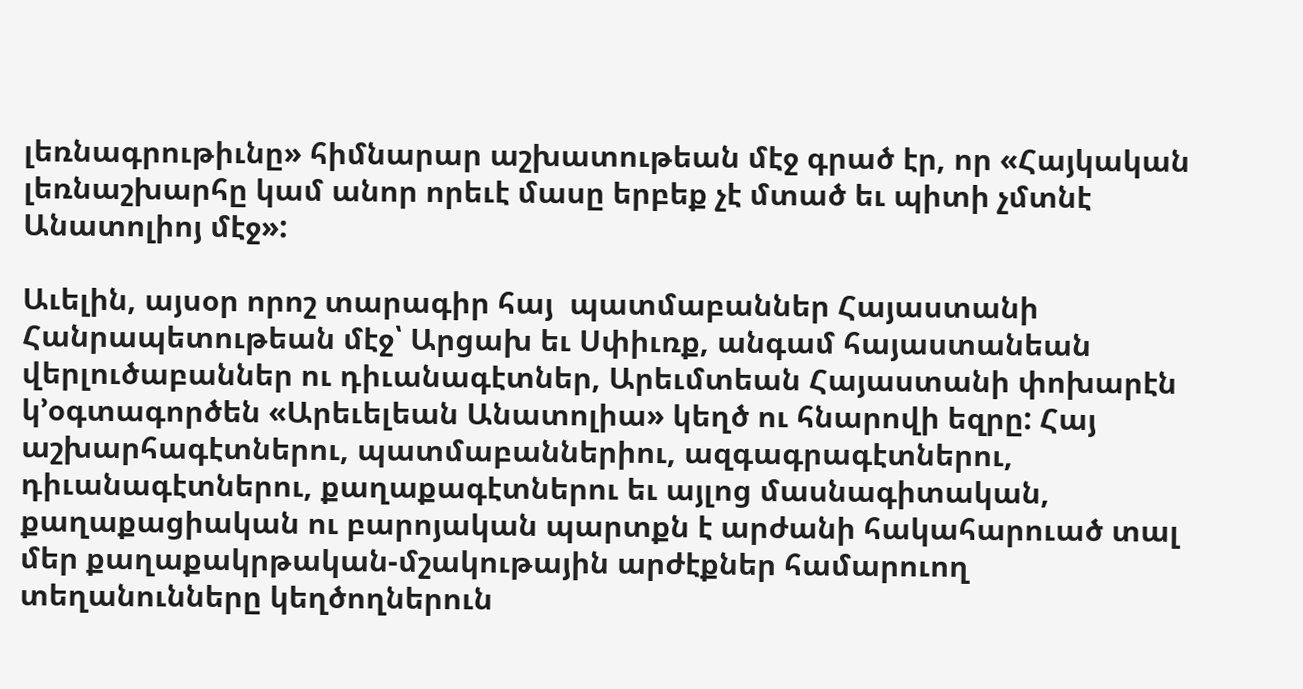լեռնագրութիւնը» հիմնարար աշխատութեան մէջ գրած էր, որ «Հայկական լեռնաշխարհը կամ անոր որեւէ մասը երբեք չէ մտած եւ պիտի չմտնէ Անատոլիոյ մէջ»:

Աւելին, այսօր որոշ տարագիր հայ  պատմաբաններ Հայաստանի Հանրապետութեան մէջ՝ Արցախ եւ Սփիւռք, անգամ հայաստանեան վերլուծաբաններ ու դիւանագէտներ, Արեւմտեան Հայաստանի փոխարէն կ’օգտագործեն «Արեւելեան Անատոլիա» կեղծ ու հնարովի եզրը: Հայ աշխարհագէտներու, պատմաբաններիու, ազգագրագէտներու, դիւանագէտներու, քաղաքագէտներու եւ այլոց մասնագիտական, քաղաքացիական ու բարոյական պարտքն է արժանի հակահարուած տալ մեր քաղաքակրթական-մշակութային արժէքներ համարուող տեղանունները կեղծողներուն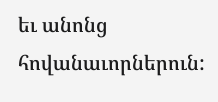եւ անոնց հովանաւորներուն: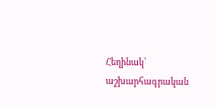Հեղինակ՝  աշխարհագրական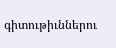գիտութիւններու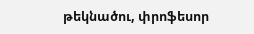թեկնածու, փրոֆեսոր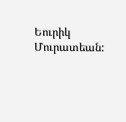Եուրիկ Մուրատեան: